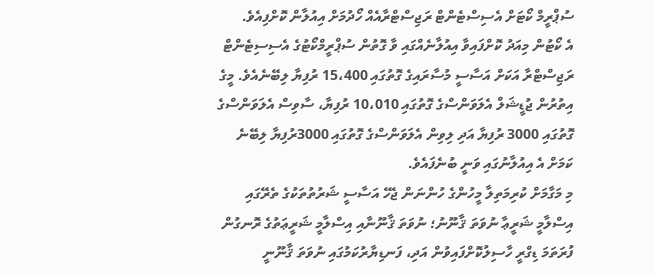ސުޕްރީމް ކޯޓަށް އެސިސްޓެންޓް ރަޖިސްޓްރާއެއް ހޯދުމަށް އިއުލާން ކޮށްފިއެވެ.
އެ ކޯޓުން މިއަދު ކޮށްފައިވާ އިއުލާނެއްގައި ވާ ގޮތުން ސުޕްރީމްކޯޓުގެ އެސިސިޓެންޓް ރަޖިސްޓްރާ އަކަށް އަސާސީ މުސާރައިގެ ގޮތުގައި 15،400 ރުފިޔާ ލިބޭނެއެވެ. މީގެ އިތުރުން ޖުޑީޝަލް އެލަވަންސްގެ ގޮތުގައި 10،010 ރުފިޔާ، ސާވިސް އެލަވަންސްގެ ގޮތުގައި 3000 ރުފިޔާ އަދި ލިވިން އެލަވަންސްގެ ގޮތުގައި 3000ރުފިޔާ ލިބޭނެ ކަމަށް އެ އިއުލާނުގައި ވަނީ ބުނެފައެވެ.
މި މަގާމަށް ކުރިމަތިލާ މީހުންގެ ހުންނަން ޖެހޭ އަސާސީ ޝަރުތުތަކުގެ ތެރޭގައި އިސްލާމީ ޝަރީޢާ ނުވަތަ ޤާނޫނު؛ ނުވަތަ ޤާނޫނާއި އިސްލާމީ ޝަރީޢަތުގެ ރޮނގުން ފުރަތަމަ ޑިގްރީ ހާސިލުކޮށްފައިވުން އަދި، ފަނޑިޔާރުކަމުގައި ނުވަތަ ޤާނޫނީ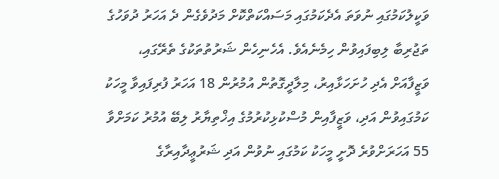ވަކީލުކަމުގައި ނުވަތަ އެދެކަމުގައި މަސައްކަތްކޮށް މަދުވެގެން ދެ އަހަރު ދުވަހުގެ ތަޖުރިބާ ލިބިފައިވުން ހިމެނެއެވެ. އެހެނިހެން ޝަރުތުތަކުގެ ތެރޭގައި، ވަޒީފާއަށް އެދި ހުށަހަޅާއިރު، މިލާދީގޮތުން އުމުރުން 18 އަހަރު ފުރިފައިވާ މީހަކު ކަމުގައިވުން އަދި، ވަޒީފާއިން މުސްކުޅިކުރުމުގެ އިޚްތިޔާރު ލިބޭ އުމުރު ކަމަށްވާ 55 އަހަރަށްވުރެ ދޮށީ މީހަކު ކަމުގައި ނުވުން އަދި ޝަރުޢީދާއިރާގެ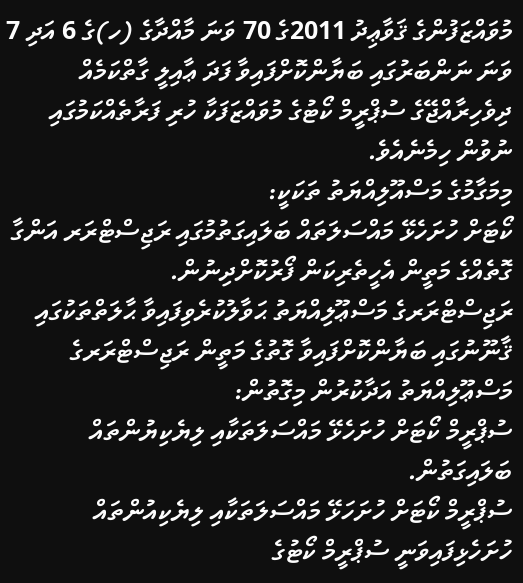މުވައްޒަފުންގެ ޤަވާޢިދު 2011ގެ 70 ވަނަ މާއްދާގެ (ހ)ގެ 6 އަދި 7 ވަނަ ނަންބަރުގައި ބަޔާންކޮށްފައިވާ ފަދަ ޢާއިލީ ގާތްކަމެއް ދިވެހިރާއްޖޭގެ ސުޕްރީމް ކޯޓުގެ މުވައްޒަފަކާ ހުރި ފަރާތެއްކަމުގައި ނުވުން ހިމެނެއެވެ.
މިމަގާމުގެ މަސްއޫލިއްޔަތު ތަކަކީ:
ކޯޓަށް ހުށަހެޅޭ މައްސަލަތައް ބަލައިގަތުމުގައި ރަޖިސްޓްރަރ އަންގާ ގޮތެއްގެ މަތީން އެހީތެރިކަން ފޯރުކޮށްދިނުން.
ރަޖިސްޓްރަރގެ މަސްޢޫލިއްޔަތު ޙަވާލުކުރެވިފައިވާ ޙާލަތްތަކުގައި ޤާނޫނުގައި ބަޔާންކޮށްފައިވާ ގޮތުގެ މަތީން ރަޖިސްޓްރަރގެ މަސްޢޫލިއްޔަތު އަދާކުރުން މިގޮތުން:
ސުޕްރީމް ކޯޓަށް ހުށަހެޅޭ މައްސަލަތަކާއި ލިޔެކިޔުންތައް ބަލައިގަތުން.
ސުޕްރީމް ކޯޓަށް ހުށަހަޅޭ މައްސަލަތަކާއި ލިޔެކިއުންތައް ހުށަހެޅިފައިވަނީ ސުޕްރީމް ކޯޓުގެ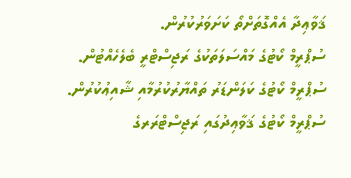ޤަވާޢިދާ އެއްގޮތަށްތޯ ކަށަވަރުކުރުން.
ސުޕްރީމް ކޯޓުގެ މައްސަލަތަކުގެ ރަޖިސްޓްރީ ބެލެހެއްޓުން.
ސުޕްރީމް ކޯޓުގެ ކަލަންޑަރު ތައްޔާރުކުރުމާއި ޝާއިޢުކުރުން.
ސުޕްރީމް ކޯޓުގެ ޤަވާޢިދުގައި ރަޖިސްޓްރަރގެ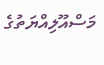މަސްއޫލިއްޔަތުގެ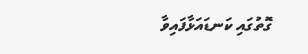ގޮތުގައި ކަނޑައަޅާފައިވާ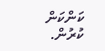ކަންކަން ކުރުން.